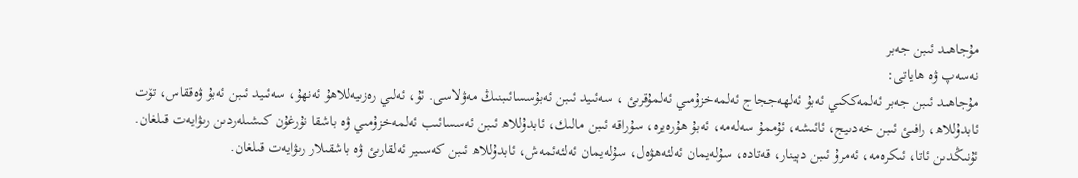مۇجاھىد ئىبن جەبر
نەسەپ ۋە ھاياتى:
مۇجاھىد ئىبن جەبر ئەلمەككىي ئەبۇ ئەلھەججاج ئەلمەخزۇمىي ئەلمۇقرىئ ، سەئىيد ئىبن ئەبۇسسائىبنىڭ مەۋلاسى. ئۇ، ئەلىي رەزىيەللاھۇ ئەنھۇ، سەئىيد ئىبن ئەبۇ ۋەققاس، تۆت ئابدۇللاھ، رافىئ ئىبن خەدىيج، ئائىشە، ئۇممۇ سەلەمە، ئەبۇ ھۇرەيرە، سۇراقە ئىبن مالىك، ئابدۇللاھ ئىبن ئەسسائىب ئەلمەخزۇمىي ۋە باشقا نۇرغۇن كىشىلەردىن رىۋايەت قىلغان.
ئۇنىڭدىن ئاتا، ئىكرەمە، ئەمرۇ ئىبن دېينار، قەتادە، سۇلەيمان ئەلئەھۋەل، سۇلەيمان ئەلئەئمەش، ئابدۇللاھ ئىبن كەسىير ئەلقارىئ ۋە باشقىلار رىۋايەت قىلغان.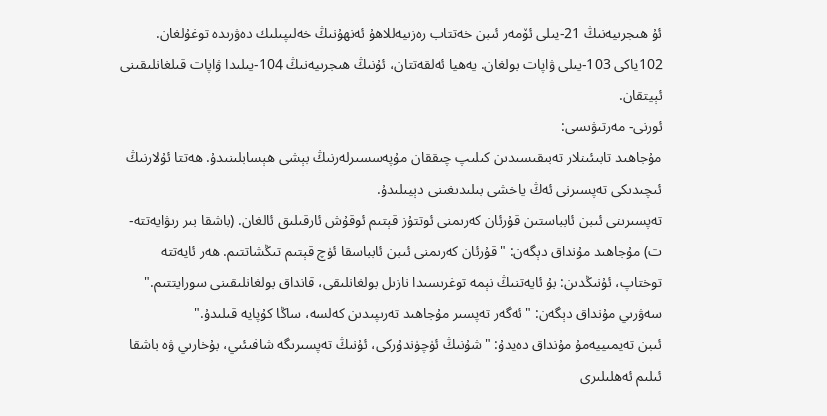ئۇ ھىجرىيەنىڭ 21-يىلى ئۆمەر ئىبن خەتتاب رەزىيەللاھۇ ئەنھۇنىڭ خەلىپىلىك دەۋرىدە توغۇلغان. 102ياكى 103-يىلى ۋاپات بولغان. يەھيا ئەلقەتتان، ئۇنىڭ ھىجرىيەنىڭ 104-يىلىدا ۋاپات قىلغانلىقىنى ئېيتقان.
ئورنى- مەرتىۋىسى:
مۇجاھىد تابىئىنلار تەبىقىسىدىن كىلىپ چىققان مۇپەسسىرلەرنىڭ بېشى ھېسابلىنىدۇ. ھەتتا ئۇلارنىڭ ئىچىدىكى تەپسىرنى ئەڭ ياخشى بىلىدىغىنى دېيىلىدۇ.
تەپسىرىنى ئىبن ئابباستىن قۇرئان كەرىمنى ئوتتۇز قېتىم ئوقۇش ئارقىلىق ئالغان. (باشقا بىر رىۋايەتتە-ت) مۇجاھىد مۇنداق دېگەن: "قۇرئان كەرىمنى ئىبن ئابباسقا ئۈچ قېتىم تىڭشاتتىم. ھەر ئايەتتە توختاپ، ئۇنىڭدىن: بۇ ئايەتنىڭ نېمە توغرىسىدا نازىل بولغانلىقى، قانداق بولغانلىقىنى سورايتتىم."
سەۋرىي مۇنداق دېگەن: "ئەگەر تەپسىر مۇجاھىد تەرىپىدىن كەلسە، ساڭا كۇپايە قىلىدۇ."
ئىبن تەيمىييەمۇ مۇنداق دەيدۇ: "شۇنىڭ ئۈچۈندۇركى، ئۇنىڭ تەپسىرىگە شافىئىي، بۇخارىي ۋە باشقا ئىلىم ئەھلىلىرى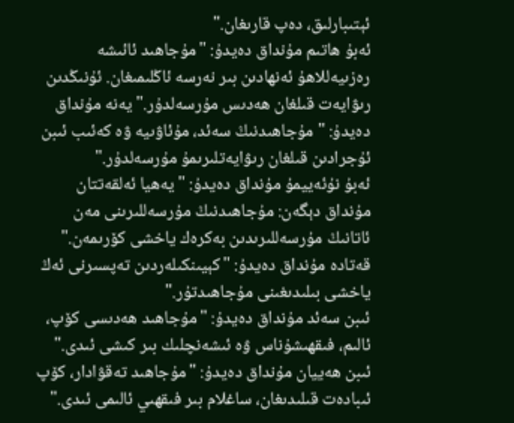ئېتىبارلىق، دەپ قارىغان."
ئەبۇ ھاتىم مۇنداق دەيدۇ: "مۇجاھىد ئائىشە رەزىيەللاھۇ ئەنھادىن بىر نەرسە ئاڭلىمىغان. ئۇنىڭدىن رىۋايەت قىلغان ھەدىس مۇرسەلدۇر." يەنە مۇنداق دەيدۇ: "مۇجاھىدنىڭ سەئد، مۇئاۋىيە ۋە كەئىب ئىبن ئۇجرادىن قىلغان رىۋايەتلىرىمۇ مۇرسەلدۇر."
ئەبۇ نۇئەييمۇ مۇنداق دەيدۇ: "يەھيا ئەلقەتتان مۇنداق دېگەن: مۇجاھىدنىڭ مۇرسەللىرىنى مەن ئاتانىڭ مۇرسەللىرىدىن بەكرەك ياخشى كۆرىمەن."
قەتادە مۇنداق دەيدۇ: "كېيىنكىلەردىن تەپسىرنى ئەڭ ياخشى بىلىدىغىنى مۇجاھىدتۇر."
ئىبن سەئد مۇنداق دەيدۇ: "مۇجاھىد ھەدىسى كۆپ، ئالىم، فىقھىشۇناس ۋە ئىشەنچلىك بىر كىشى ئىدى."
ئىبن ھەييان مۇنداق دەيدۇ: "مۇجاھىد تەقۋادار، كۆپ ئىبادەت قىلىدىغان، ساغلام بىر فىقھىي ئالىمى ئىدى."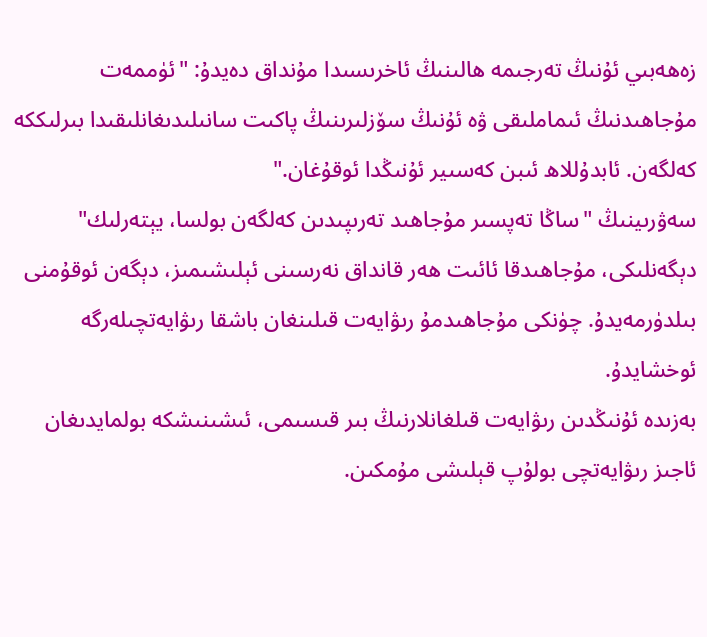زەھەبىي ئۇنىڭ تەرجىمە ھالىنىڭ ئاخرىسىدا مۇنداق دەيدۇ: "ئۈممەت مۇجاھىدنىڭ ئىماملىقى ۋە ئۇنىڭ سۆزلىرىنىڭ پاكىت سانىلىدىغانلىقىدا بىرلىككە كەلگەن. ئابدۇللاھ ئىبن كەسىير ئۇنىڭدا ئوقۇغان."
سەۋرىينىڭ "ساڭا تەپسىر مۇجاھىد تەرىپىدىن كەلگەن بولسا، يېتەرلىك" دېگەنلىكى، مۇجاھىدقا ئائىت ھەر قانداق نەرسىنى ئېلىشىمىز، دېگەن ئوقۇمنى بىلدۈرمەيدۇ. چۈنكى مۇجاھىدمۇ رىۋايەت قىلىنغان باشقا رىۋايەتچىلەرگە ئوخشايدۇ.
بەزىدە ئۇنىڭدىن رىۋايەت قىلغانلارنىڭ بىر قىسىمى، ئىشىنىشكە بولمايدىغان ئاجىز رىۋايەتچى بولۇپ قېلىشى مۇمكىن.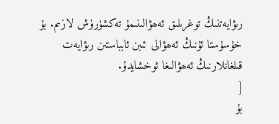رىۋايەتنىڭ توغرىلىق ئەھۋالىنىمۇ تەكشۈرۈش لازىم. بۇ خۇسۇستا ئۇنىڭ ئەھۋالى ئىبن ئابباستىن رىۋايەت قىلغانلارنىڭ ئەھۋالىغا ئوخشايدۇ.
[
بۇ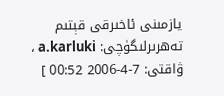يازمىنى ئاخىرقى قېتىم تەھرىرلىگۈچى: a.karluki ، ۋاقتى: 7-4-2006 00:52 ]